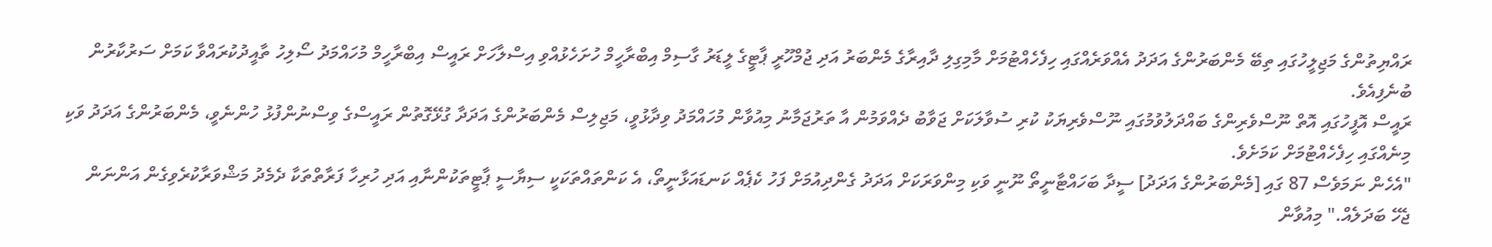ރައްޔިތުންގެ މަޖިލީހުގައި ތިބޭ މެންބަރުންގެ އަދަދު އެއްވަރެއްގައި ހިފެހެއްޓުމަށް މާމިގިލި ދާއިރާގެ މެންބަރު އަދި ޖުމްހޫރީ ޕާޓީގެ ލީޑަރު ގާސިމް އިބްރާހީމް ހުށަހެޅުއްވި އިސްލާހަށް ރައީސް އިބްރާހީމް މުހައްމަދު ސޯލިހު ތާއީދުކުރައްވާ ކަމަށް ސަރުކާރުން ބުނެފިއެވެ.
ރައީސް އޮފީހުގައި އޮތް ނޫސްވެރިންގެ ބައްދަލުވުމުގައި ނޫސްވެރިޔަކު ކުރި ސުވާލަކަށް ޖަވާބު ދެއްވަމުން އާ ތަރުޖަމާނު މިއުވާން މުހައްމަދު ވިދާޅުވީ، މަޖިލިސް މެންބަރުންގެ އަދަދާ ގުޅޭގޮތުން ރައީސްގެ ވިސްނުންފުޅު ހުންނެވީ، މެންބަރުންގެ އަދަދު ވަކި މިނެއްގައި ހިފެހެއްޓުމަށް ކަމަށެވެ.
"އެހެން ނަމަވެސް 87 ގައި [މެންބަރުންގެ އަދަދު] ސީދާ ބަހައްޓާނީތޯ ނޫނީ ވަކި މިންވަރަކަށް އަދަދު ގެންދިއުމަށް ފަހު ކެޕެއް ކަނޑައަޅާނީތޯ، އެ ކަންތައްތަކަކީ ސިޔާސީ ޕާޓީތަކުންނާއި އަދި ހުރިހާ ފަރާތްތަކާ ދެމެދު މަޝްވަރާކުރެވިގެން އަންނަން ޖެހޭ ބަދަލެއް." މިއުވާން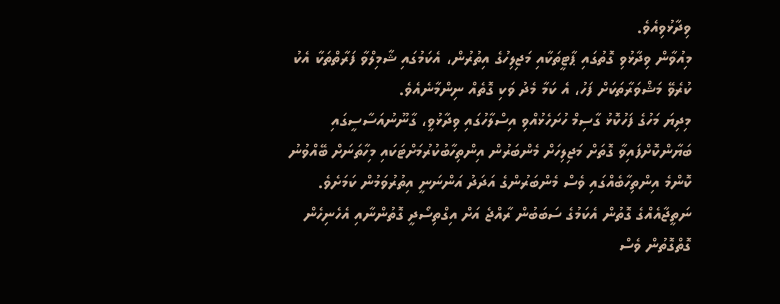ވިދާޅުވިއެވެ.
މިއުވާން ވިދާޅުވި ގޮތުގައި ޕާޓީތަކާއި މަޖިލިހުގެ އިތުރުން، އެކަމުގައި ޝާމިލްވާ ފަރާތްތަކާ އެކު ކުރެވޭ މަޝްވަރާތަކަށް ފަހު، އެ ކަމާ މެދު ވަކި ގޮތެއް ނިންމާނެއެވެ.
މިދިޔަ މަހުގެ ފަހުކޮޅު ގާސިމް ހުށަހެޅުއްވި އިސްލާހުގައި ވިދާޅުވީ، ގާނޫނުއަސާސީގައި ބަޔާންކޮށްފައިވާ ގޮތަށް މަޖިލިހަށް މެންބަރުން އިންތިހާބުކުރުމަށްޓަކައި މިހާތަނަށް ބޭއްވުނު ކޮންމެ އިންތިހާބެއްގައި ވެސް މެންބަރުންގެ އަދަދު އަންނަނީ އިތުރުވަމުން ކަމަށެވެ. ނަތީޖާއެއްގެ ގޮތުން އެކަމުގެ ސަބަބުން ރާއްޖެ އަށް އިގްތިސޯދީ ގޮތުންނާއި އެހެނިހެން ގޮތްގޮތުން ވެސް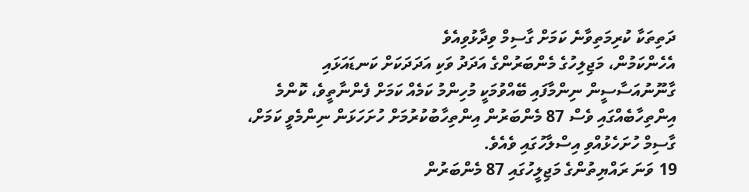ދަތިތަކާ ކުރިމަތިވާނެ ކަމަށް ގާސިމް ވިދާޅުވިއެވެ
އެހެންކަމުން، މަޖިލިހުގެ މެންބަރުންގެ އަދަދު ވަކި އަދަދަކަށް ކަނޑައަޅައި ގާނޫނުއަސާސީން ނިންމާފައި ބޭއްވުމަކީ މުހިންމު ކަމެއް ކަމަށް ފެންނާތީވެ، ކޮންމެ އިންތިހާބެއްގައި ވެސް 87 މެންބަރުން އިންތިހާބުކުރުމަށް ހުށަހަޅަން ނިންމެވީ ކަމަށް، ގާސިމް ހުށަހެޅުއްވި އިސްލާހުގައި ވެއެވެ.
19 ވަނަ ރައްޔިތުންގެ މަޖިލީހުގައި 87 މެންބަރުން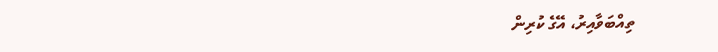ތިއްބަވާއިރު، އޭގެ ކުރިން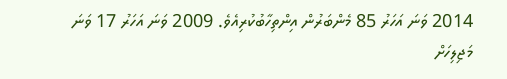2014 ވަނަ އަހަރު 85 މެންބަރުން އިންތިހާބުކުރިއެވެ. 2009 ވަނަ އަހަރު 17 ވަނަ މަޖިލިހަށް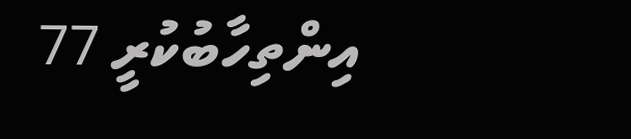އިންތިހާބުކުރީ 77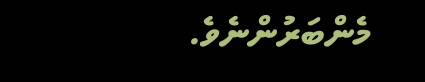މެންބަރުންނެވެ.